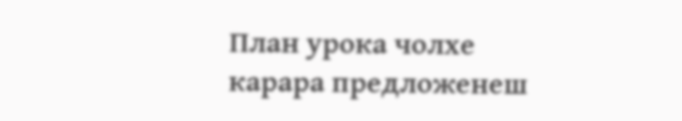План урока чолхе карара предложенеш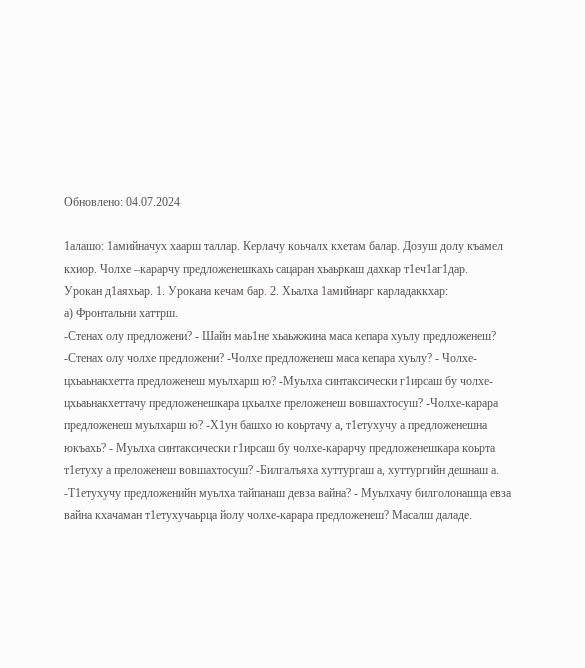Обновлено: 04.07.2024

1алашо: 1амийначух хаарш таллар. Керлачу коьчалх кхетам балар. Дозуш долу къамел кхиор. Чолхе –карарчу предложенешкахь сацаран хьаьркаш дахкар т1еч1аг1дар.
Урокан д1аяхьар. 1. Урокана кечам бар. 2. Хьалха 1амийнарг карладаккхар:
а) Фронтальни хаттрш.
-Стенах олу предложени? - Шайн маь1не хьаьжжина маса кепара хуьлу предложенеш? -Стенах олу чолхе предложени? -Чолхе предложенеш маса кепара хуьлу? - Чолхе-цхьаьнакхетта предложенеш муьлхарш ю? -Муьлха синтаксически г1ирсаш бу чолхе-цхьаьнакхеттачу предложенешкара цхьалхе преложенеш вовшахтосуш? -Чолхе-карара предложенеш муьлхарш ю? -Х1ун башхо ю коьртачу а, т1етухучу а предложенешна юкъахь? - Муьлха синтаксически г1ирсаш бу чолхе-карарчу предложенешкара коьрта т1етуху а преложенеш вовшахтосуш? -Билгалъяха хуттургаш а, хуттургийн дешнаш а. -Т1етухучу предложенийн муьлха тайпанаш девза вайна? - Муьлхачу билголонашца евза вайна кхачаман т1етухучаьрца йолу чолхе-карара предложенеш? Масалш даладе.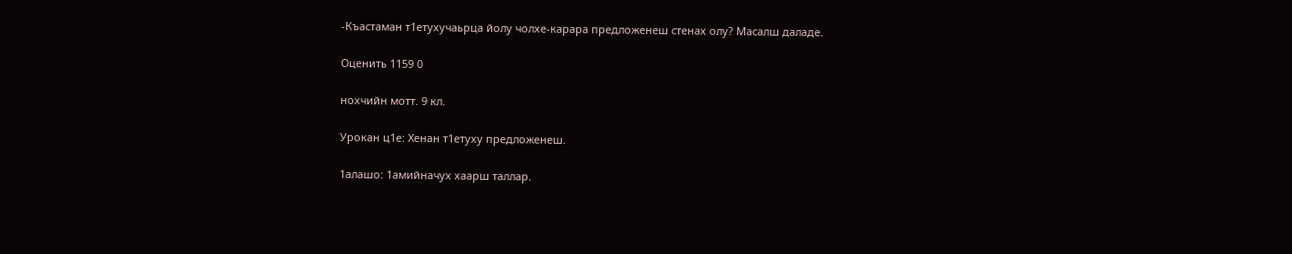-Къастаман т1етухучаьрца йолу чолхе-карара предложенеш стенах олу? Масалш даладе.

Оценить 1159 0

нохчийн мотт. 9 кл.

Урокан ц1е: Хенан т1етуху предложенеш.

1алашо: 1амийначух хаарш таллар.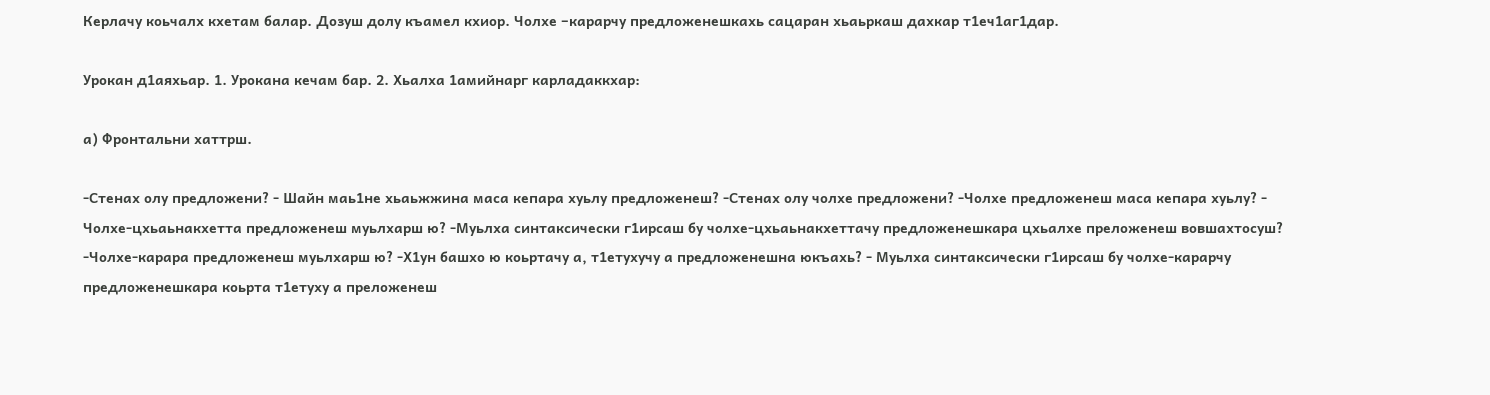Керлачу коьчалх кхетам балар. Дозуш долу къамел кхиор. Чолхе –карарчу предложенешкахь сацаран хьаьркаш дахкар т1еч1аг1дар.

Урокан д1аяхьар. 1. Урокана кечам бар. 2. Хьалха 1амийнарг карладаккхар:

а) Фронтальни хаттрш.

-Стенах олу предложени? - Шайн маь1не хьаьжжина маса кепара хуьлу предложенеш? -Стенах олу чолхе предложени? -Чолхе предложенеш маса кепара хуьлу? - Чолхе-цхьаьнакхетта предложенеш муьлхарш ю? -Муьлха синтаксически г1ирсаш бу чолхе-цхьаьнакхеттачу предложенешкара цхьалхе преложенеш вовшахтосуш? -Чолхе-карара предложенеш муьлхарш ю? -Х1ун башхо ю коьртачу а, т1етухучу а предложенешна юкъахь? - Муьлха синтаксически г1ирсаш бу чолхе-карарчу предложенешкара коьрта т1етуху а преложенеш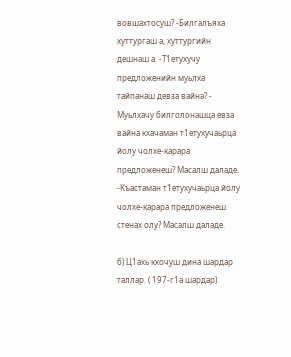вовшахтосуш? -Билгалъяха хуттургаш а, хуттургийн дешнаш а. -Т1етухучу предложенийн муьлха тайпанаш девза вайна? - Муьлхачу билголонашца евза вайна кхачаман т1етухучаьрца йолу чолхе-карара предложенеш? Масалш даладе. -Къастаман т1етухучаьрца йолу чолхе-карара предложенеш стенах олу? Масалш даладе.

б) Ц1ахь кхочуш дина шардар таллар. ( 197-г1а шардар)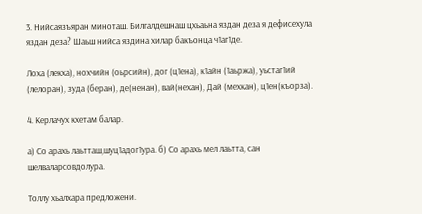3. Нийсаязъяран миноташ. Билгалдешнаш цхьаьна яздан деза я дефисехула яздан деза? Шаьш нийса яздина хилар бакъонца ч1аг1де.

Лоха (лекха), нохчийн (оьрсийн), дог (ц1ена), к1айн (1аьржа), уьстаг1ий (лелоран), зуда (беран), де(ненан), вай(нехан), Дай (мехкан), ц1ен(къорза).

4. Керлачух кхетам балар.

а) Со арахь лаьтташ,шуц1адог1ура. б) Со арахь мел лаьтта, сан шелваларсовдолура.

Толлу хьалхара предложени.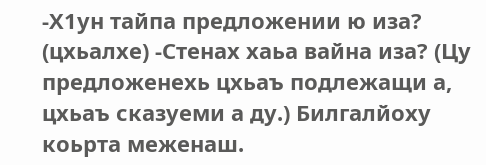-Х1ун тайпа предложении ю иза? (цхьалхе) -Стенах хаьа вайна иза? (Цу предложенехь цхьаъ подлежащи а, цхьаъ сказуеми а ду.) Билгалйоху коьрта меженаш.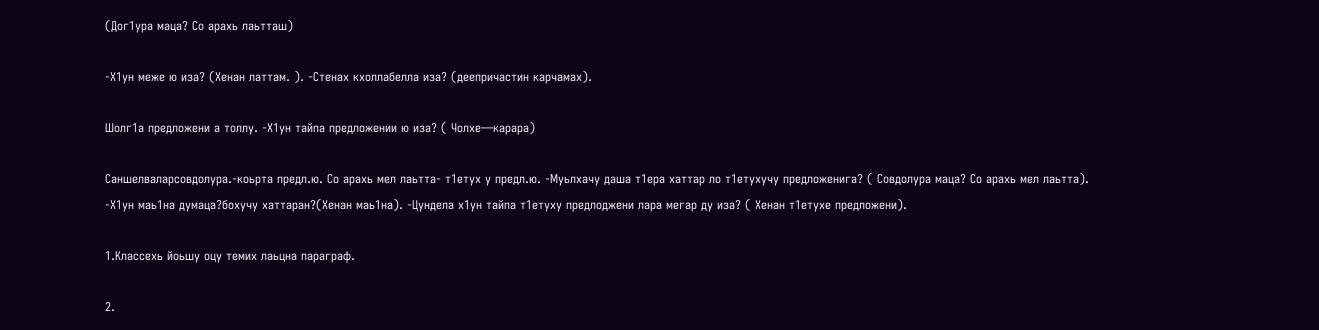(Дог1ура маца? Со арахь лаьтташ)

-Х1ун меже ю иза? (Хенан латтам. ). -Стенах кхоллабелла иза? (деепричастин карчамах).

Шолг1а предложени а толлу. -Х1ун тайпа предложении ю иза? ( Чолхе—карара)

Саншелваларсовдолура.-коьрта предл.ю. Со арахь мел лаьтта- т1етух у предл.ю. -Муьлхачу даша т1ера хаттар ло т1етухучу предложенига? ( Совдолура маца? Со арахь мел лаьтта). -Х1ун маь1на думаца?бохучу хаттаран?(Хенан маь1на). -Цундела х1ун тайпа т1етуху предлоджени лара мегар ду иза? ( Хенан т1етухе предложени).

1.Классехь йоьшу оцу темих лаьцна параграф.

2.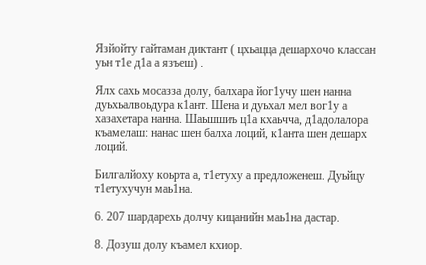Язйойту гайтаман диктант ( цхьацца дешархочо классан уьн т1е д1а а язъеш) .

Ялх сахь мосазза долу, балхара йог1учу шен нанна дуьхьалвоьдура к1ант. Шена и дуьхал мел вог1у а хазахетара нанна. Шаьшшиъ ц1а кхаьчча, д1адолалора къамелаш: нанас шен балха лоций, к1анта шен дешарх лоций.

Билгалйоху коьрта а, т1етуху а предложенеш. Дуьйцу т1етухучун маь1на.

6. 207 шардарехь долчу кицанийн маь1на дастар.

8. Дозуш долу къамел кхиор.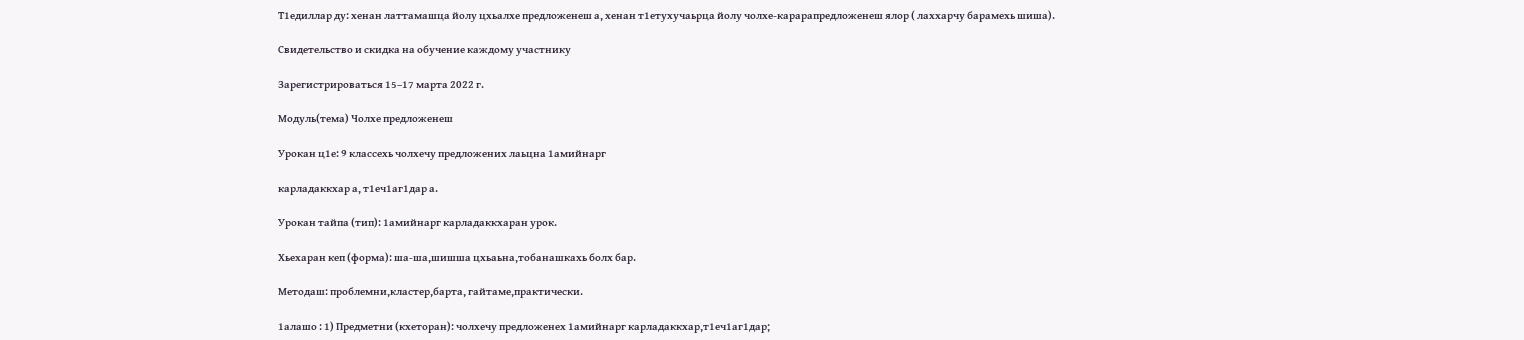Т1едиллар ду: хенан латтамашца йолу цхьалхе предложенеш а, хенан т1етухучаьрца йолу чолхе-карарапредложенеш ялор ( лаххарчу барамехь шиша).

Свидетельство и скидка на обучение каждому участнику

Зарегистрироваться 15–17 марта 2022 г.

Модуль(тема) Чолхе предложенеш

Урокан ц1е: 9 классехь чолхечу предложених лаьцна 1амийнарг

карладаккхар а, т1еч1аг1дар а.

Урокан тайпа (тип): 1амийнарг карладаккхаран урок.

Хьехаран кеп (форма): ша-ша,шишша цхьаьна,тобанашкахь болх бар.

Методаш: проблемни,кластер,барта, гайтаме,практически.

1алашо : 1) Предметни (кхеторан): чолхечу предложенех 1амийнарг карладаккхар,т1еч1аг1дар;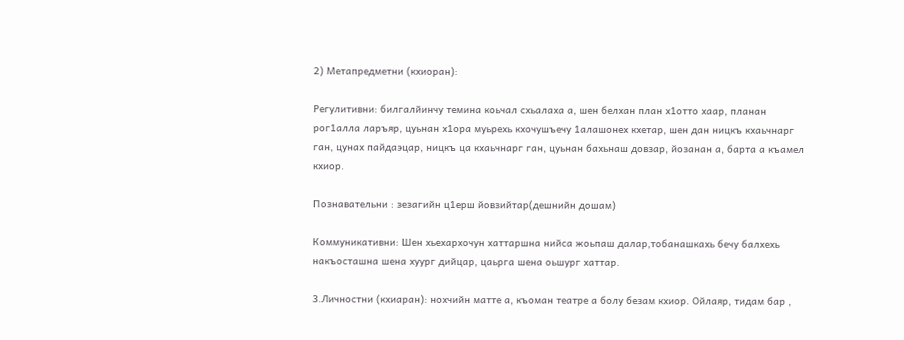2) Метапредметни (кхиоран):

Регулитивни: билгалйинчу темина коьчал схьалаха а, шен белхан план х1отто хаар, планан рог1алла ларъяр, цуьнан х1ора муьрехь кхочушъечу 1алашонех кхетар, шен дан ницкъ кхаьчнарг ган, цунах пайдаэцар, ницкъ ца кхаьчнарг ган, цуьнан бахьнаш довзар, йозанан а, барта а къамел кхиор.

Познавательни : зезагийн ц1ерш йовзийтар(дешнийн дошам)

Коммуникативни: Шен хьехархочун хаттаршна нийса жоьпаш далар,тобанашкахь бечу балхехь накъосташна шена хуург дийцар, цаьрга шена оьшург хаттар.

3.Личностни (кхиаран): нохчийн матте а, къоман театре а болу безам кхиор. Ойлаяр, тидам бар ,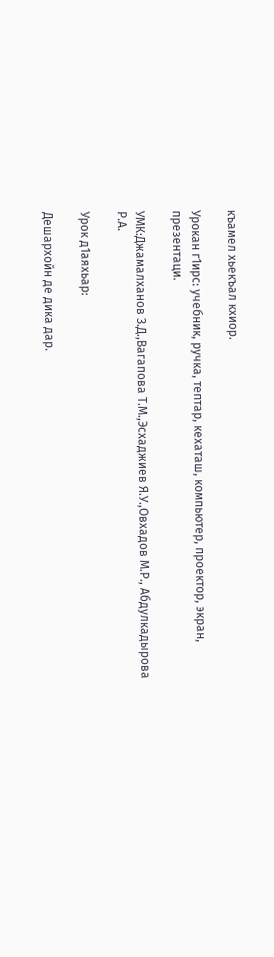къамел хьекъал кхиор.

Урокан г1ирс: учебник, ручка, тептар, кехаташ, компьютер, проектор, экран, презентаци.

УМК:Джамалханов З.Д.,Вагапова Т.М.,Эсхаджиев Я.У.,Овхадов М.Р., Абдулкадырова Р.А.

Урок д1аяхьар:

Дешархойн де дика дар.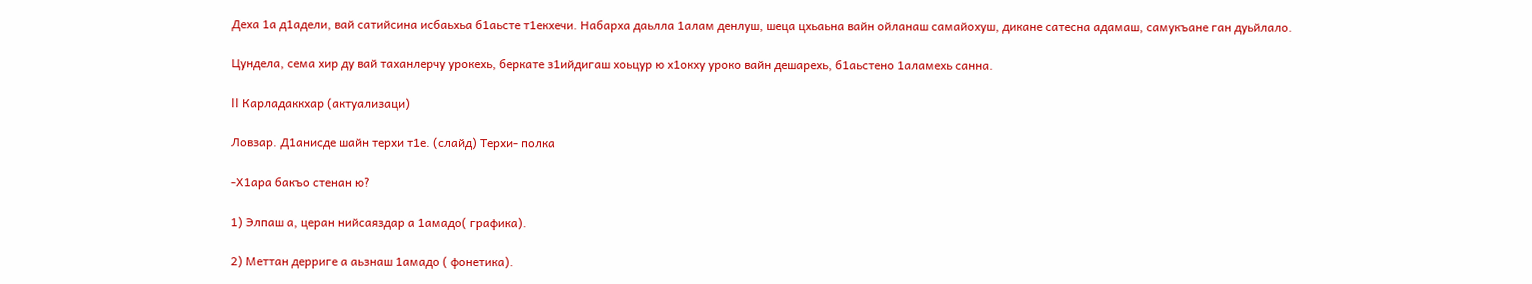Деха 1а д1адели, вай сатийсина исбаьхьа б1аьсте т1екхечи. Набарха даьлла 1алам денлуш, шеца цхьаьна вайн ойланаш самайохуш, дикане сатесна адамаш, самукъане ган дуьйлало.

Цундела, сема хир ду вай таханлерчу урокехь, беркате з1ийдигаш хоьцур ю х1окху уроко вайн дешарехь, б1аьстено 1аламехь санна.

II Карладаккхар (актуализаци)

Ловзар. Д1анисде шайн терхи т1е. (слайд) Терхи- полка

-Х1ара бакъо стенан ю?

1) Элпаш а, церан нийсаяздар а 1амадо( графика).

2) Меттан дерриге а аьзнаш 1амадо ( фонетика).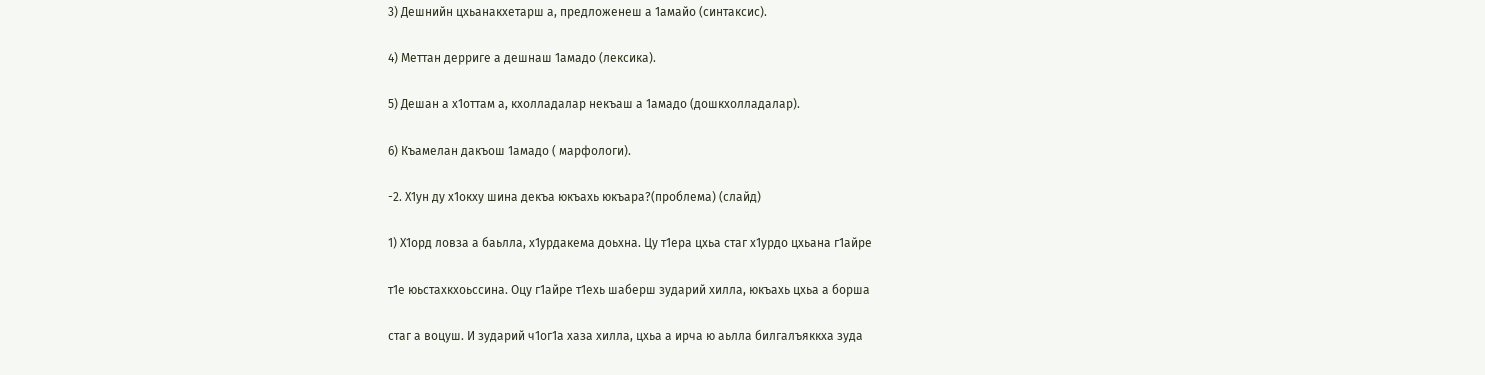3) Дешнийн цхьанакхетарш а, предложенеш а 1амайо (синтаксис).

4) Меттан дерриге а дешнаш 1амадо (лексика).

5) Дешан а х1оттам а, кхолладалар некъаш а 1амадо (дошкхолладалар).

6) Къамелан дакъош 1амадо ( марфологи).

-2. Х1ун ду х1окху шина декъа юкъахь юкъара?(проблема) (слайд)

1) Х1орд ловза а баьлла, х1урдакема доьхна. Цу т1ера цхьа стаг х1урдо цхьана г1айре

т1е юьстахкхоьссина. Оцу г1айре т1ехь шаберш зударий хилла, юкъахь цхьа а борша

стаг а воцуш. И зударий ч1ог1а хаза хилла, цхьа а ирча ю аьлла билгалъяккха зуда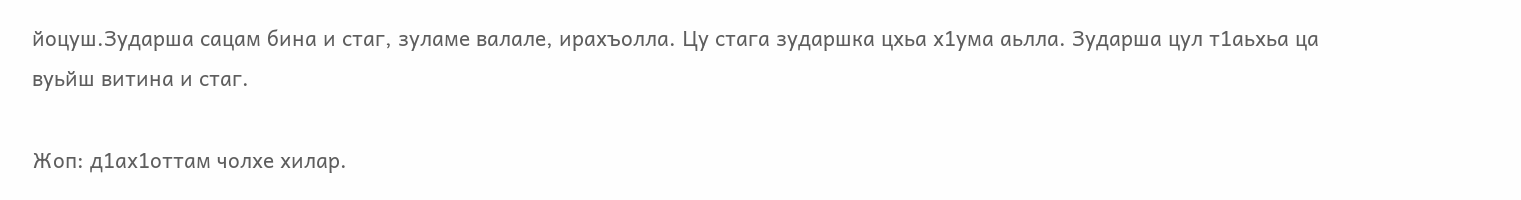йоцуш.Зударша сацам бина и стаг, зуламе валале, ирахъолла. Цу стага зударшка цхьа х1ума аьлла. Зударша цул т1аьхьа ца вуьйш витина и стаг.

Жоп: д1ах1оттам чолхе хилар.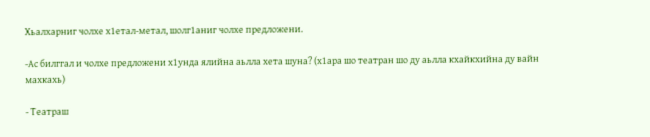Хьалхарниг чолхе х1етал-метал, шолг1аниг чолхе предложени.

-Ас билггал и чолхе предложени х1унда ялийна аьлла хета шуна? (х1ара шо театран шо ду аьлла кхайкхийна ду вайн махкахь)

- Театраш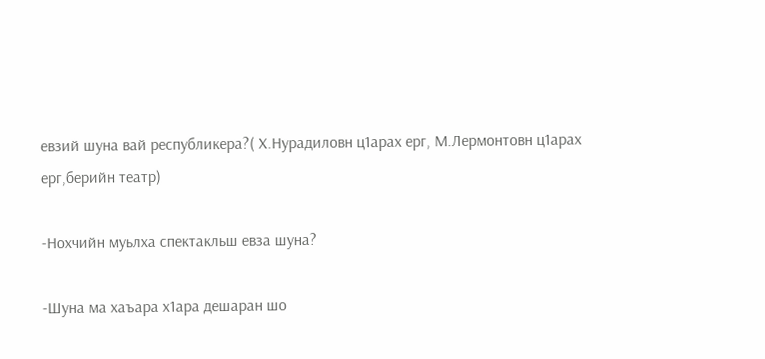евзий шуна вай республикера?( Х.Нурадиловн ц1арах ерг, М.Лермонтовн ц1арах ерг,берийн театр)

-Нохчийн муьлха спектакльш евза шуна?

-Шуна ма хаъара х1ара дешаран шо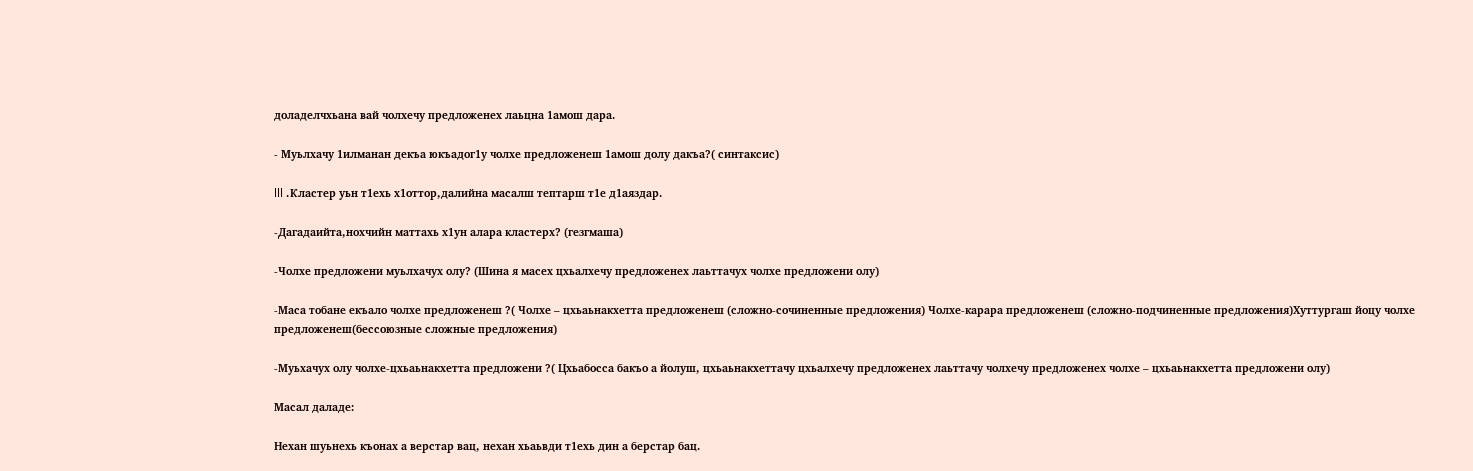доладелчхьана вай чолхечу предложенех лаьцна 1амош дара.

- Муьлхачу 1илманан декъа юкъадог1у чолхе предложенеш 1амош долу дакъа?( синтаксис)

lll .Кластер уьн т1ехь х1оттор,далийна масалш тептарш т1е д1аяздар.

-Дагадаийта,нохчийн маттахь х1ун алара кластерх? (гезгмаша)

-Чолхе предложени муьлхачух олу? (Шина я масех цхьалхечу предложенех лаьттачух чолхе предложени олу)

-Маса тобане екъало чолхе предложенеш ?( Чолхе – цхьаьнакхетта предложенеш (сложно-сочиненные предложения) Чолхе-карара предложенеш (сложно-подчиненные предложения)Хуттургаш йоцу чолхе предложенеш(бессоюзные сложные предложения)

-Муьхачух олу чолхе-цхьаьнакхетта предложени ?( Цхьабосса бакъо а йолуш, цхьаьнакхеттачу цхьалхечу предложенех лаьттачу чолхечу предложенех чолхе – цхьаьнакхетта предложени олу)

Масал даладе:

Нехан шуьнехь къонах а верстар вац, нехан хьаьвди т1ехь дин а берстар бац.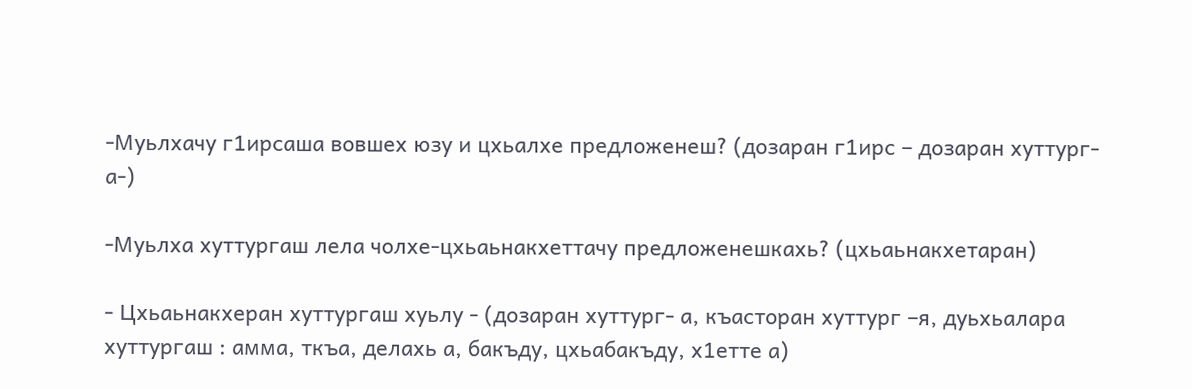-Муьлхачу г1ирсаша вовшех юзу и цхьалхе предложенеш? (дозаран г1ирс – дозаран хуттург- а-)

-Муьлха хуттургаш лела чолхе-цхьаьнакхеттачу предложенешкахь? (цхьаьнакхетаран)

- Цхьаьнакхеран хуттургаш хуьлу - (дозаран хуттург- а, къасторан хуттург –я, дуьхьалара хуттургаш : амма, ткъа, делахь а, бакъду, цхьабакъду, х1етте а)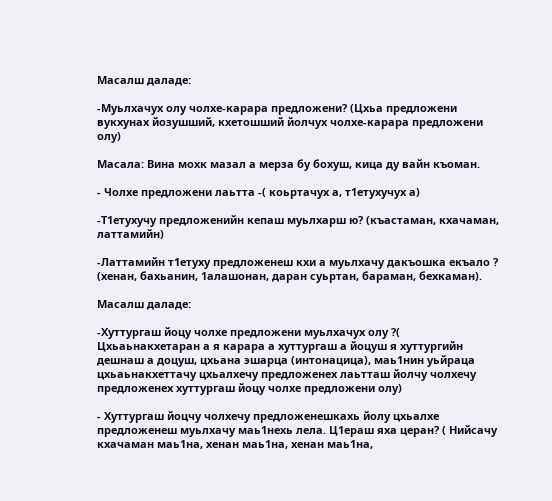Масалш даладе:

-Муьлхачух олу чолхе-карара предложени? (Цхьа предложени вукхунах йозушший, кхетошший йолчух чолхе-карара предложени олу)

Масала: Вина мохк мазал а мерза бу бохуш, кица ду вайн къоман.

- Чолхе предложени лаьтта -( коьртачух а, т1етухучух а)

-Т1етухучу предложенийн кепаш муьлхарш ю? (къастаман, кхачаман, латтамийн)

-Латтамийн т1етуху предложенеш кхи а муьлхачу дакъошка екъало ? (хенан, бахьанин, 1алашонан, даран суьртан, бараман, бехкаман).

Масалш даладе:

-Хуттургаш йоцу чолхе предложени муьлхачух олу ?( Цхьаьнакхетаран а я карара а хуттургаш а йоцуш я хуттургийн дешнаш а доцуш, цхьана эшарца (интонацица), маь1нин уьйраца цхьаьнакхеттачу цхьалхечу предложенех лаьтташ йолчу чолхечу предложенех хуттургаш йоцу чолхе предложени олу)

- Хуттургаш йоцчу чолхечу предложенешкахь йолу цхьалхе предложенеш муьлхачу маь1нехь лела. Ц1ераш яха церан? ( Нийсачу кхачаман маь1на, хенан маь1на, хенан маь1на,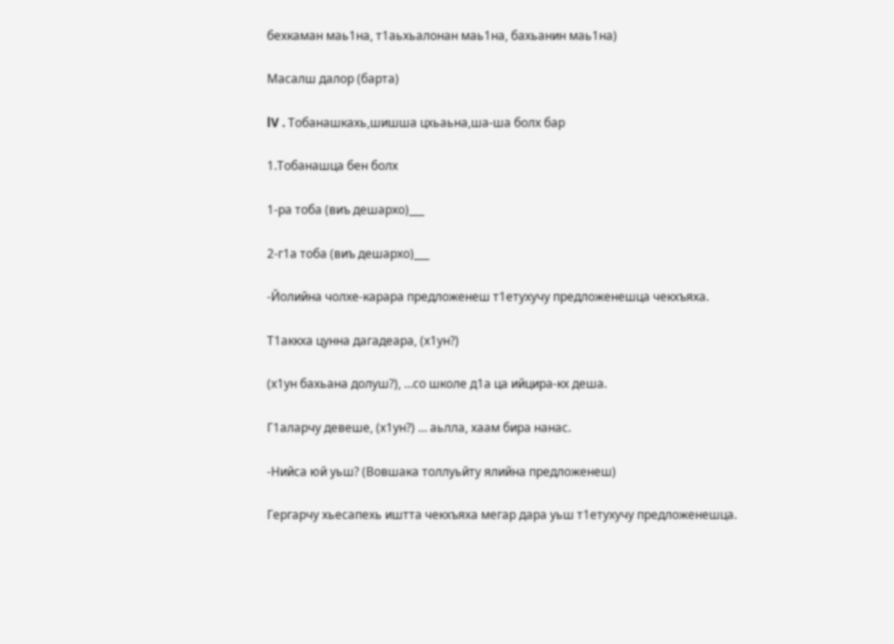бехкаман маь1на, т1аьхьалонан маь1на, бахьанин маь1на)

Масалш далор (барта)

lV . Тобанашкахь,шишша цхьаьна,ша-ша болх бар

1.Тобанашца бен болх

1-ра тоба (виъ дешархо)___

2-г1а тоба (виъ дешархо)___

-Йолийна чолхе-карара предложенеш т1етухучу предложенешца чекхъяха.

Т1аккха цунна дагадеара, (х1ун?)

(х1ун бахьана долуш?), …со школе д1а ца ийцира-кх деша.

Г1аларчу девеше, (х1ун?) … аьлла, хаам бира нанас.

-Нийса юй уьш? (Вовшака толлуьйту ялийна предложенеш)

Гергарчу хьесапехь иштта чекхъяха мегар дара уьш т1етухучу предложенешца.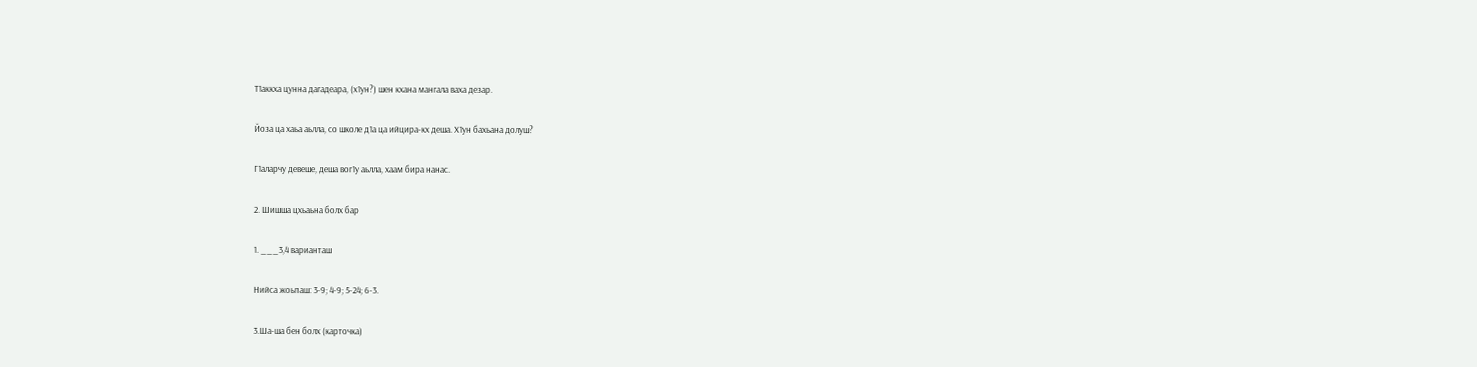Т1аккха цунна дагадеара, (х1ун?) шен кхана мангала ваха дезар.

Йоза ца хаьа аьлла, со школе д1а ца ийцира-кх деша. Х1ун бахьана долуш?

Г1аларчу девеше, деша вог1у аьлла, хаам бира нанас.

2. Шишша цхьаьна болх бар

1. ___3,4 варианташ

Нийса жоьпаш: 3-9; 4-9; 5-24; 6-3.

3.Ша-ша бен болх (карточка)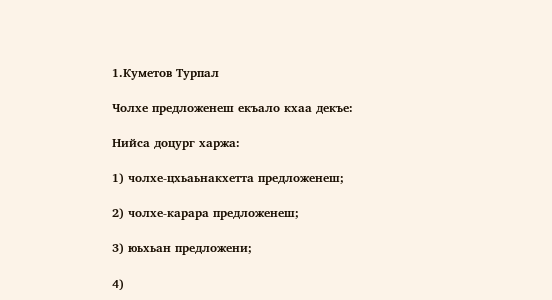1.Куметов Турпал

Чолхе предложенеш екъало кхаа декъе:

Нийса доцург харжа:

1) чолхе-цхьаьнакхетта предложенеш;

2) чолхе-карара предложенеш;

3) юьхьан предложени;

4)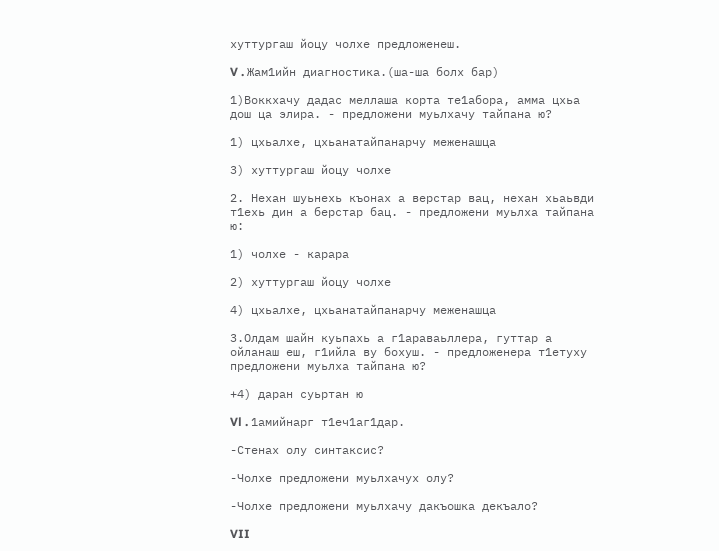хуттургаш йоцу чолхе предложенеш.

V . Жам1ийн диагностика.(ша-ша болх бар)

1)Воккхачу дадас меллаша корта те1абора, амма цхьа дош ца элира. - предложени муьлхачу тайпана ю?

1) цхьалхе, цхьанатайпанарчу меженашца

3) хуттургаш йоцу чолхе

2. Нехан шуьнехь къонах а верстар вац, нехан хьаьвди т1ехь дин а берстар бац. - предложени муьлха тайпана ю:

1) чолхе - карара

2) хуттургаш йоцу чолхе

4) цхьалхе, цхьанатайпанарчу меженашца

3.Олдам шайн куьпахь а г1араваьллера, гуттар а ойланаш еш, г1ийла ву бохуш. - предложенера т1етуху предложени муьлха тайпана ю?

+4) даран суьртан ю

Vl . 1амийнарг т1еч1аг1дар.

-Стенах олу синтаксис?

-Чолхе предложени муьлхачух олу?

-Чолхе предложени муьлхачу дакъошка декъало?

VII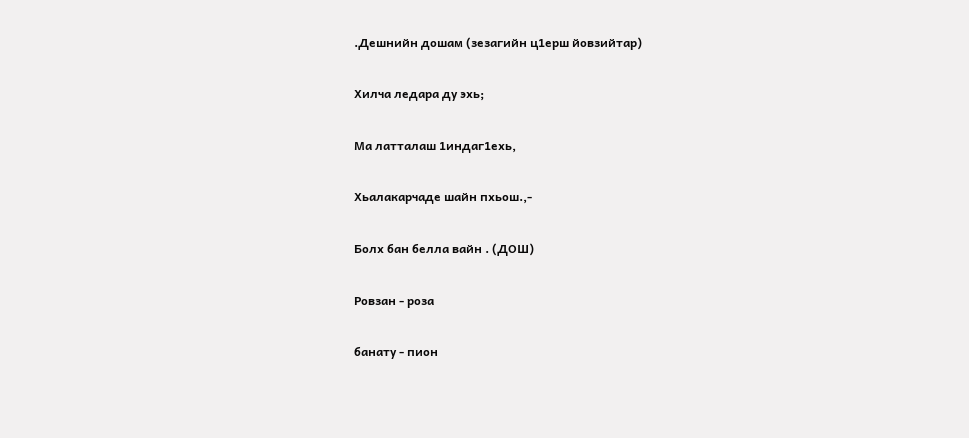.Дешнийн дошам (зезагийн ц1ерш йовзийтар)

Хилча ледара ду эхь;

Ма латталаш 1индаг1ехь,

Хьалакарчаде шайн пхьош.,-

Болх бан белла вайн . (ДОШ)

Ровзан - роза

банату - пион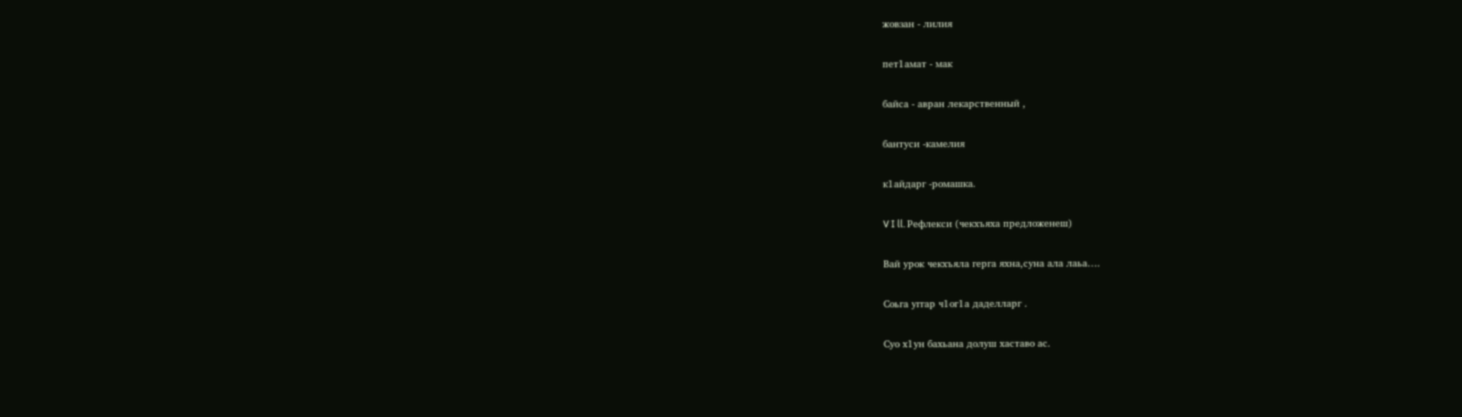жовзан - лилия

пет1амат - мак

байса - авран лекарственный ,

бантуси -камелия

к1айдарг -ромашка.

V I ll. Рефлекси (чекхъяха предложенеш)

Вай урок чекхъяла герга яхна,суна ала лаьа….

Соьга уггар ч1ог1а даделларг .

Суо х1ун бахьана долуш хаставо ас.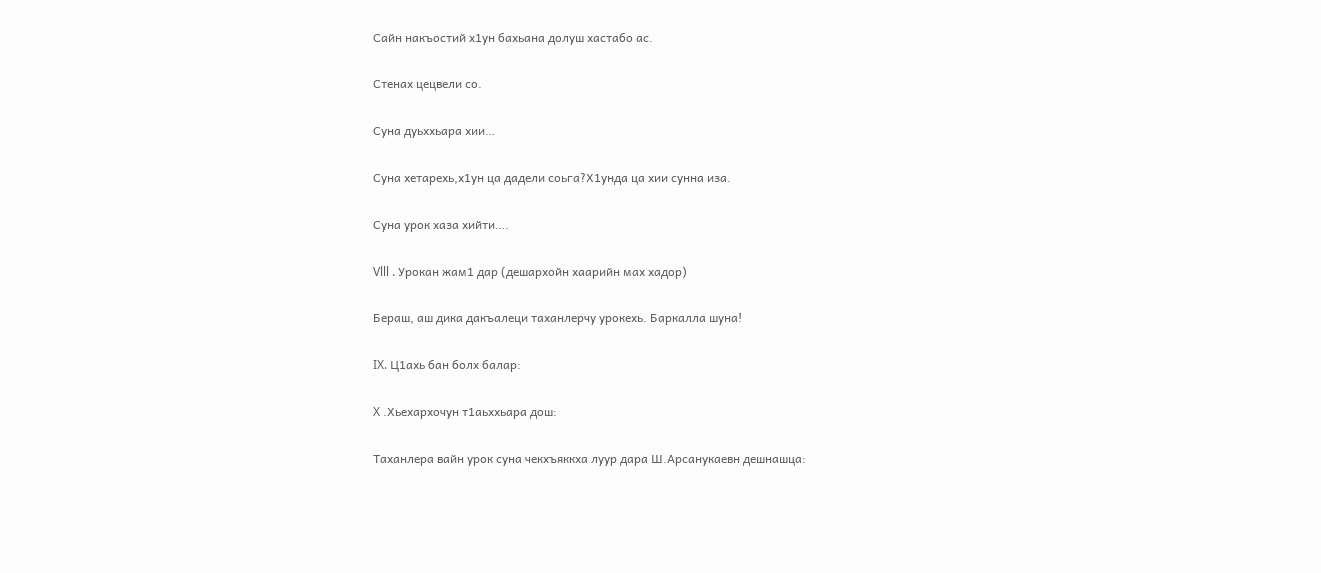Сайн накъостий х1ун бахьана долуш хастабо ас.

Стенах цецвели со.

Суна дуьххьара хии…

Суна хетарехь,х1ун ца дадели соьга?Х1унда ца хии сунна иза.

Суна урок хаза хийти….

Vlll . Урокан жам1 дар (дешархойн хаарийн мах хадор)

Бераш, аш дика дакъалеци таханлерчу урокехь. Баркалла шуна!

IX. Ц1ахь бан болх балар:

X .Хьехархочун т1аьххьара дош:

Таханлера вайн урок суна чекхъяккха луур дара Ш.Арсанукаевн дешнашца: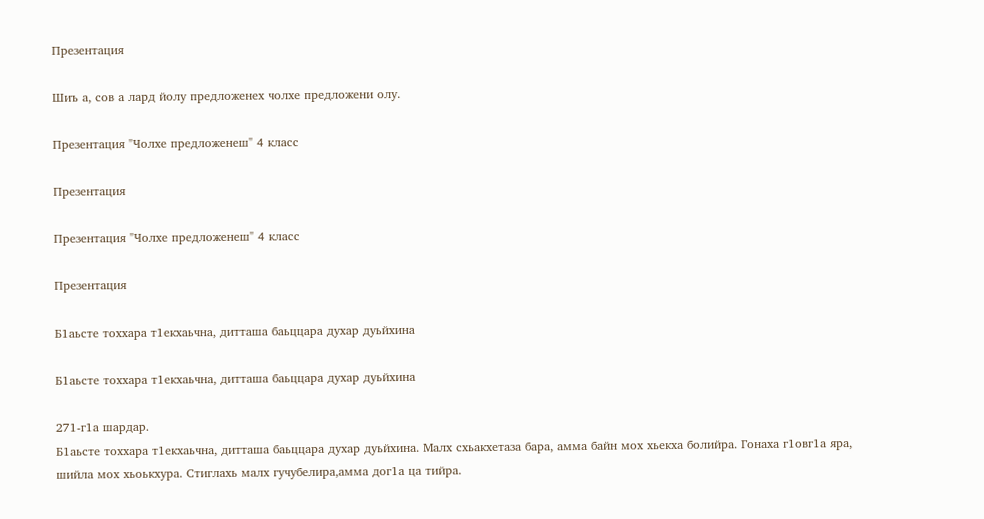Презентация

Шиъ а, сов а лард йолу предложенех чолхе предложени олу.

Презентация "Чолхе предложенеш" 4 класс

Презентация

Презентация "Чолхе предложенеш" 4 класс

Презентация

Б1аьсте тоххара т1екхаьчна, дитташа баьццара духар дуьйхина

Б1аьсте тоххара т1екхаьчна, дитташа баьццара духар дуьйхина

271-г1а шардар.
Б1аьсте тоххара т1екхаьчна, дитташа баьццара духар дуьйхина. Малх схьакхетаза бара, амма байн мох хьекха болийра. Гонаха г1овг1а яра, шийла мох хьоькхура. Стиглахь малх гучубелира,амма дог1а ца тийра.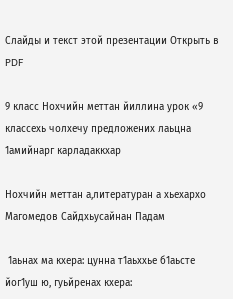Слайды и текст этой презентации Открыть в PDF

9 класс Нохчийн меттан йиллина урок «9 классехь чолхечу предложених лаьцна 1амийнарг карладаккхар

Нохчийн меттан а,литературан а хьехархо Магомедов Сайдхьусайнан Падам

 1аьнах ма кхера: цунна т1аьххье б1аьсте йог1уш ю, гуьйренах кхера: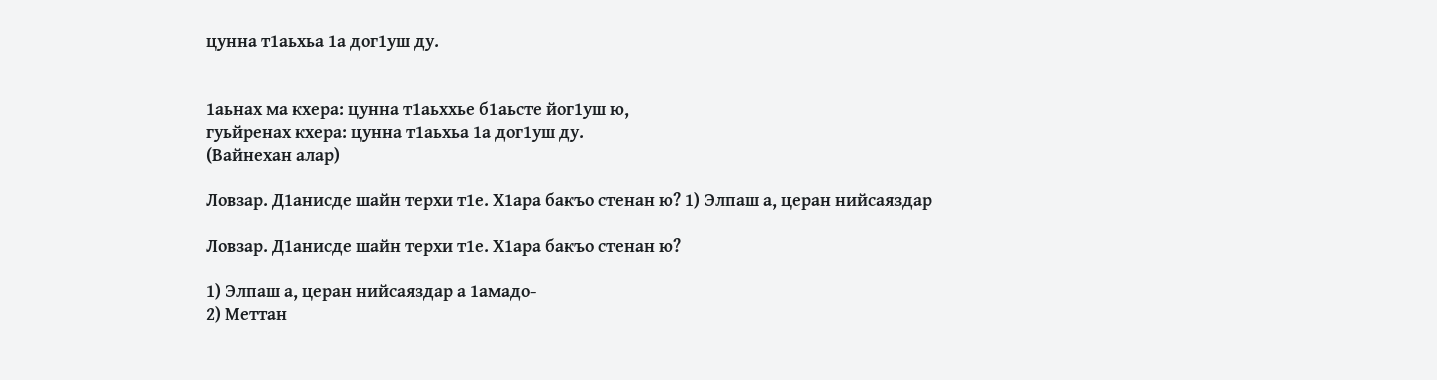цунна т1аьхьа 1а дог1уш ду.


1аьнах ма кхера: цунна т1аьххье б1аьсте йог1уш ю,
гуьйренах кхера: цунна т1аьхьа 1а дог1уш ду.
(Вайнехан алар)

Ловзар. Д1анисде шайн терхи т1е. Х1ара бакъо стенан ю? 1) Элпаш а, церан нийсаяздар

Ловзар. Д1анисде шайн терхи т1е. Х1ара бакъо стенан ю?

1) Элпаш а, церан нийсаяздар а 1амадо-
2) Меттан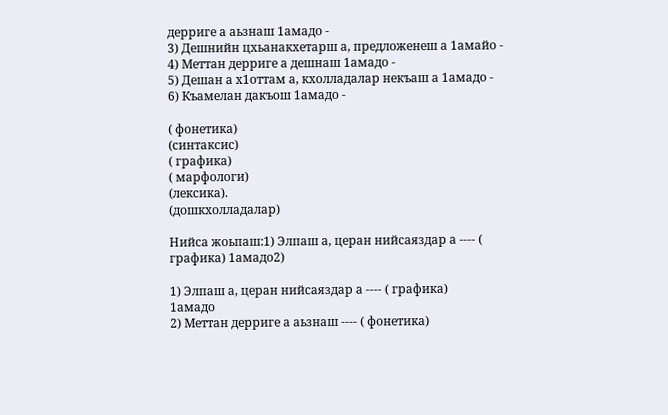дерриге а аьзнаш 1амадо -
3) Дешнийн цхьанакхетарш а, предложенеш а 1амайо -
4) Меттан дерриге а дешнаш 1амадо -
5) Дешан а х1оттам а, кхолладалар некъаш а 1амадо -
6) Къамелан дакъош 1амадо -

( фонетика)
(синтаксис)
( графика)
( марфологи)
(лексика).
(дошкхолладалар)

Нийса жоьпаш:1) Элпаш а, церан нийсаяздар а ---- ( графика) 1амадо2)

1) Элпаш а, церан нийсаяздар а ---- ( графика)
1амадо
2) Меттан дерриге а аьзнаш ---- ( фонетика)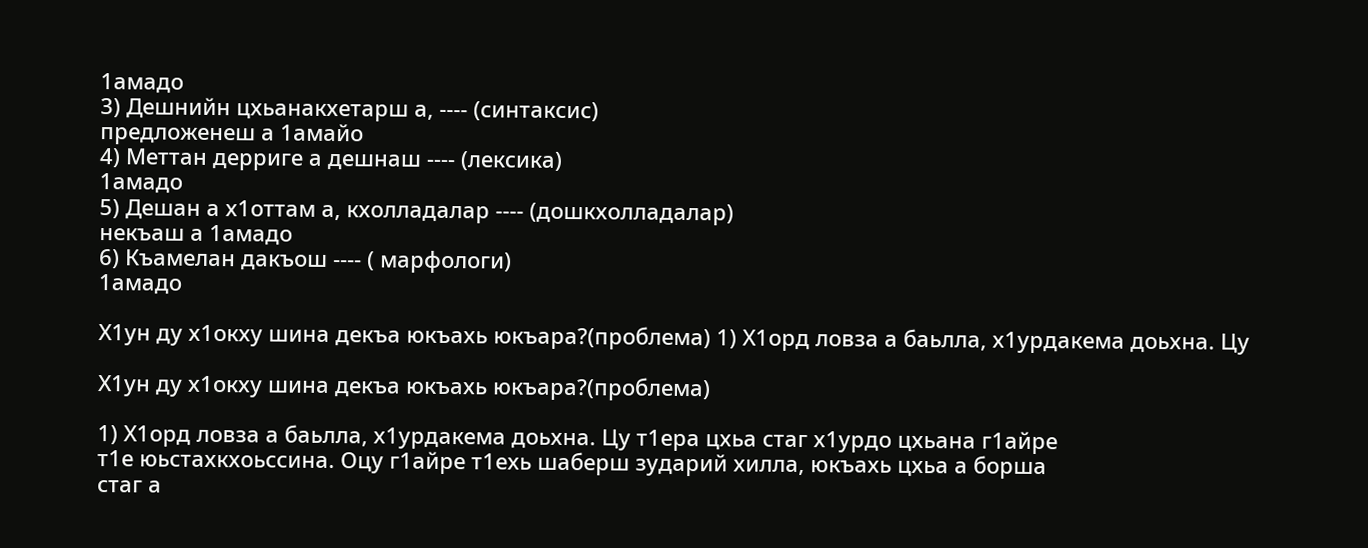1амадо
3) Дешнийн цхьанакхетарш а, ---- (синтаксис)
предложенеш а 1амайо
4) Меттан дерриге а дешнаш ---- (лексика)
1амадо
5) Дешан а х1оттам а, кхолладалар ---- (дошкхолладалар)
некъаш а 1амадо
6) Къамелан дакъош ---- ( марфологи)
1амадо

Х1ун ду х1окху шина декъа юкъахь юкъара?(проблема) 1) Х1орд ловза а баьлла, х1урдакема доьхна. Цу

Х1ун ду х1окху шина декъа юкъахь юкъара?(проблема)

1) Х1орд ловза а баьлла, х1урдакема доьхна. Цу т1ера цхьа стаг х1урдо цхьана г1айре
т1е юьстахкхоьссина. Оцу г1айре т1ехь шаберш зударий хилла, юкъахь цхьа а борша
стаг а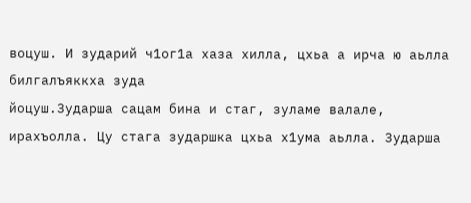воцуш. И зударий ч1ог1а хаза хилла, цхьа а ирча ю аьлла билгалъяккха зуда
йоцуш.Зударша сацам бина и стаг, зуламе валале, ирахъолла. Цу стага зударшка цхьа х1ума аьлла. Зударша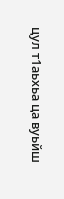цул т1аьхьа ца вуьйш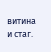витина и стаг.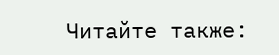Читайте также: